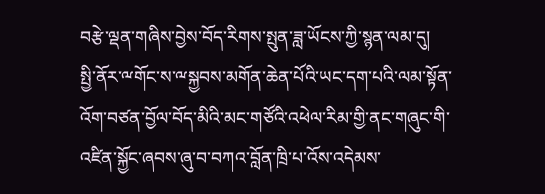བརྩེ་ལྡན་གཞིས་བྱེས་བོད་རིགས་སྤུན་ཟླ་ཡོངས་ཀྱི་སྙན་ལམ་དུ།
སྤྱི་ནོར་ྋགོང་ས་ྋསྐྱབས་མགོན་ཆེན་པོའི་ཡང་དག་པའི་ལམ་སྟོན་འོག་བཙན་བྱོལ་བོད་མིའི་མང་གཙོའི་འཕེལ་རིམ་གྱི་ནང་གཞུང་གི་འཛིན་སྐྱོང་ཞབས་ཞུ་བ་བཀའ་བློན་ཁྲི་པ་འོས་འདེམས་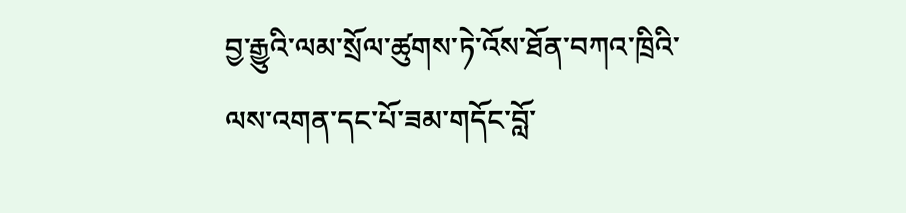བྱ་རྒྱུའི་ལམ་སྲོལ་ཚུགས་ཏེ་འོས་ཐོན་བཀའ་ཁྲིའི་ལས་འགན་དང་པོ་ཟམ་གདོང་བློ་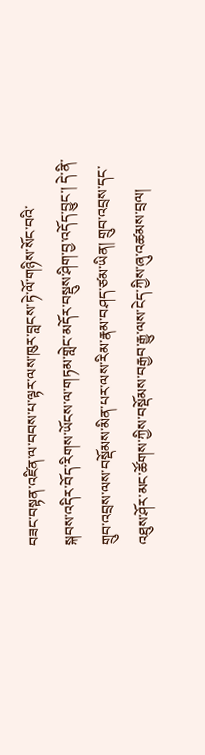བཟང་བསྟན་འཛིན་ལ་བབས་པ་ལྟར་ལས་ཁུར་བླངས་ཏེ་ལོ་གཉིས་སོང་བའི་
སྐབས་འདིར་བོད་རིགས་ཡོངས་ལ་གཏམ་གླེང་མདོར་བསྡུས་ཤིག་བྱ་འདོད་བྱུང་། དེ་ནི་གྲུབ་འབྲས་ལས་བསྡོམས་མིན་པར་ལས་རིམ་རྣམ་བཤད་ཙམ་ཡིན། གྲུབ་འབྲས་དང་འཐུས་ཤོར་མང་ཚོགས་ཀྱིས་བསྡོམས་བརྒྱབ་རྒྱུ་ལས་ངེད་ཀྱིས་ཞུ་འཚམས་བྲལ།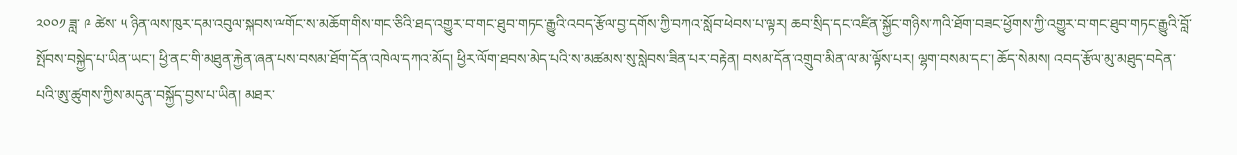༢༠༠༡ ཟླ་ ༩ ཚེས་ ༥ ཉིན་ལས་ཁུར་དམ་འབུལ་སྐབས་ྋགོང་ས་མཆོག་གིས་གང་ཅིའི་ཐད་འགྱུར་བ་གང་ཐུབ་གཏང་རྒྱུའི་འབད་རྩོལ་བྱ་དགོས་ཀྱི་བཀའ་སློབ་ཕེབས་པ་ལྟར། ཆབ་སྲིད་དང་འཛིན་སྐྱོང་གཉིས་ཀའི་ཐོག་བཟང་ཕྱོགས་ཀྱི་འགྱུར་བ་གང་ཐུབ་གཏང་རྒྱུའི་བློ་སྤོབས་བསྐྱེད་པ་ཡིན་ཡང་། ཕྱི་ནང་གི་མཐུན་རྐྱེན་ཞན་པས་བསམ་ཐོག་དོན་འཁེལ་དཀའ་མོད། ཕྱིར་ལོག་ཐབས་མེད་པའི་ས་མཚམས་སུ་སླེབས་ཟིན་པར་བརྟེན། བསམ་དོན་འགྲུབ་མིན་ལ་མ་ལྟོས་པར། ལྷག་བསམ་དང་། ཆོད་སེམས། འབད་རྩོལ་མུ་མཐུད་བདེན་པའི་ཨུ་ཚུགས་ཀྱིས་མདུན་བསྐྱོད་བྱས་པ་ཡིན། མཐར་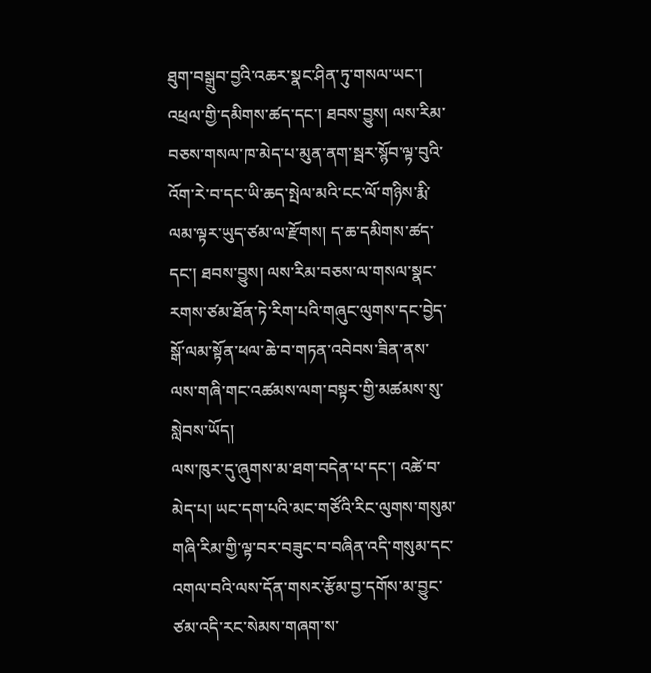ཐུག་བསྒྲུབ་བྱའི་འཆར་སྣང་ཤིན་ཏུ་གསལ་ཡང་། འཕྲལ་གྱི་དམིགས་ཚད་དང་། ཐབས་བྱུས། ལས་རིམ་བཅས་གསལ་ཁ་མེད་པ་མུན་ནག་སྦར་སྙོབ་ལྟ་བུའི་འོག་རེ་བ་དང་ཡི་ཆད་སྤེལ་མའི་ངང་ལོ་གཉིས་རྨི་ལམ་ལྟར་ཡུད་ཙམ་ལ་རྫོགས། ད་ཆ་དམིགས་ཚད་དང་། ཐབས་བྱུས། ལས་རིམ་བཅས་ལ་གསལ་སྣང་རགས་ཙམ་ཐོན་ཏེ་རིག་པའི་གཞུང་ལུགས་དང་བྱེད་སྒོ་ལམ་སྟོན་ཕལ་ཆེ་བ་གཏན་འབེབས་ཟིན་ནས་ལས་གཞི་གང་འཚམས་ལག་བསྟར་གྱི་མཚམས་སུ་སླེབས་ཡོད།
ལས་ཁུར་དུ་ཞུགས་མ་ཐག་བདེན་པ་དང་། འཚེ་བ་མེད་པ། ཡང་དག་པའི་མང་གཙོའི་རིང་ལུགས་གསུམ་གཞི་རིམ་གྱི་ལྟ་བར་བཟུང་བ་བཞིན་འདི་གསུམ་དང་འགལ་བའི་ལས་དོན་གསར་རྩོམ་བྱ་དགོས་མ་བྱུང་ཙམ་འདི་རང་སེམས་གཞག་ས་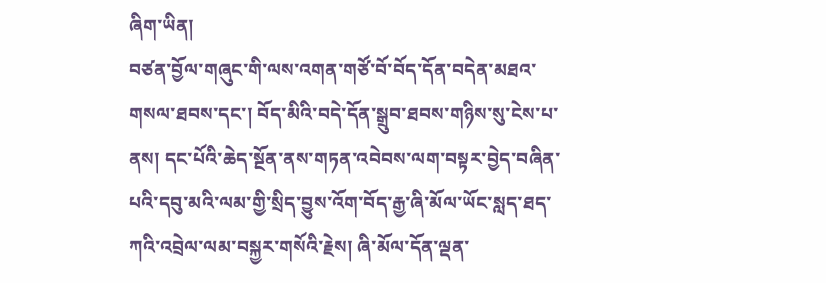ཞིག་ཡིན།
བཙན་བྱོལ་གཞུང་གི་ལས་འགན་གཙོ་བོ་བོད་དོན་བདེན་མཐའ་གསལ་ཐབས་དང་། བོད་མིའི་བདེ་དོན་སྒྲུབ་ཐབས་གཉིས་སུ་ངེས་པ་ནས། དང་པོའི་ཆེད་སྔོན་ནས་གཏན་འབེབས་ལག་བསྟར་བྱེད་བཞིན་པའི་དབུ་མའི་ལམ་གྱི་སྲིད་བྱུས་འོག་བོད་རྒྱ་ཞི་མོལ་ཡོང་སླད་ཐད་ཀའི་འབྲེལ་ལམ་བསྐྱར་གསོའི་རྗེས། ཞི་མོལ་དོན་ལྡན་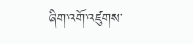ཞིག་འགོ་འཛུགས་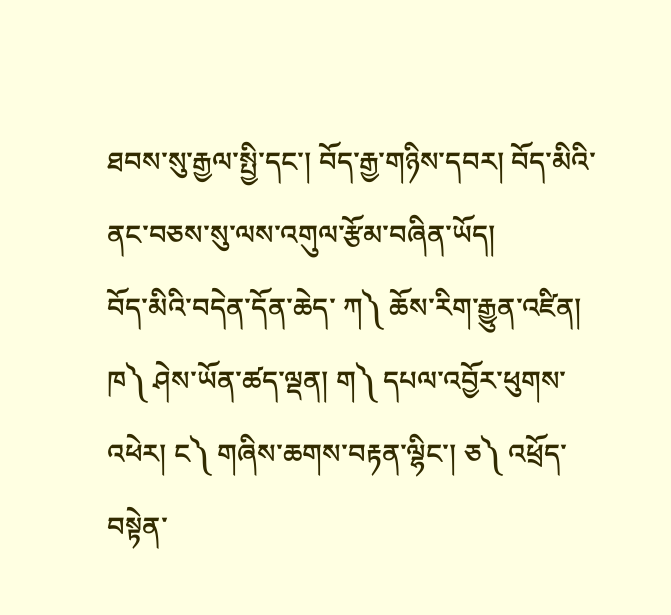ཐབས་སུ་རྒྱལ་སྤྱི་དང་། བོད་རྒྱ་གཉིས་དབར། བོད་མིའི་ནང་བཅས་སུ་ལས་འགུལ་རྩོམ་བཞིན་ཡོད།
བོད་མིའི་བདེན་དོན་ཆེད་ ཀ༽ ཆོས་རིག་རྒྱུན་འཛིན། ཁ༽ ཤེས་ཡོན་ཚད་ལྡན། ག༽ དཔལ་འབྱོར་ཕུགས་འཕེར། ང༽ གཞིས་ཆགས་བརྟན་ལྷིང་། ཅ༽ འཕྲོད་བསྟེན་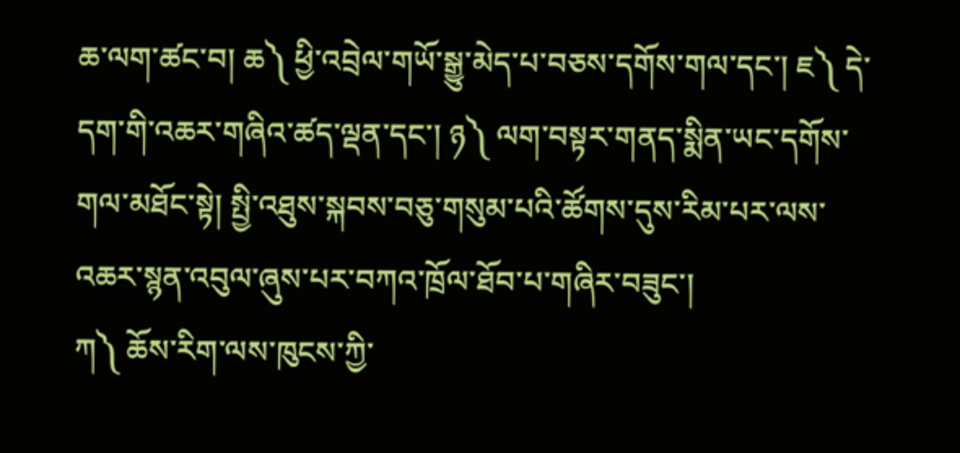ཆ་ལག་ཚང་བ། ཆ༽ ཕྱི་འབྲེལ་གཡོ་སྒྱུ་མེད་པ་བཅས་དགོས་གལ་དང་། ཇ༽ དེ་དག་གི་འཆར་གཞིའ་ཚད་ལྡན་དང་། ཉ༽ ལག་བསྟར་གནད་སྨིན་ཡང་དགོས་གལ་མཐོང་སྟེ། སྤྱི་འཐུས་སྐབས་བཅུ་གསུམ་པའི་ཚོགས་དུས་རིམ་པར་ལས་འཆར་སྙན་འབུལ་ཞུས་པར་བཀའ་ཁྲོལ་ཐོབ་པ་གཞིར་བཟུང་།
ཀ༽ ཆོས་རིག་ལས་ཁུངས་ཀྱི་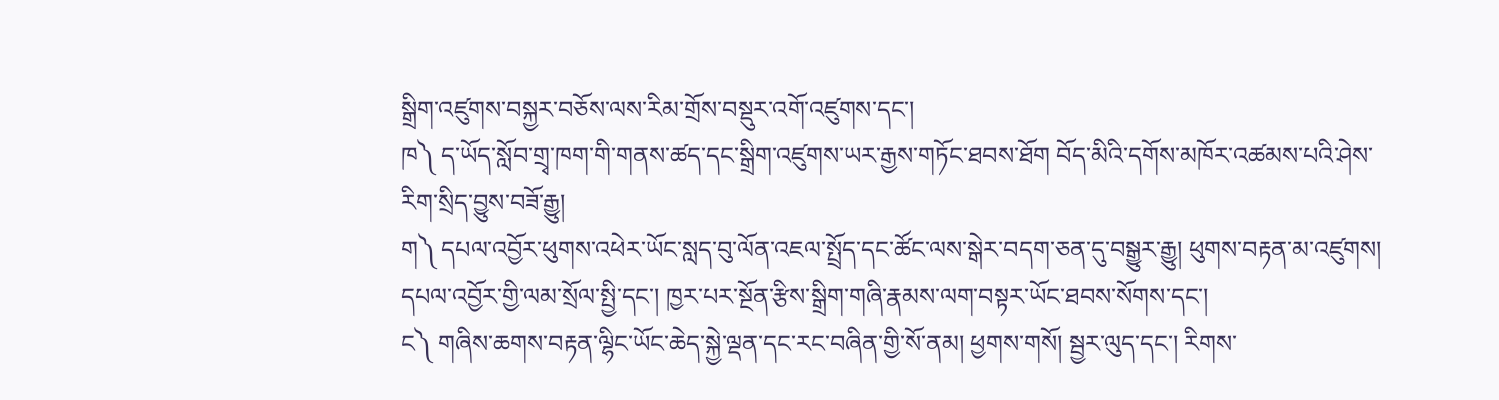སྒྲིག་འཛུགས་བསྐྱར་བཅོས་ལས་རིམ་གྲོས་བསྡུར་འགོ་འཛུགས་དང་།
ཁ༽ ད་ཡོད་སློབ་གྲྭ་ཁག་གི་གནས་ཚད་དང་སྒྲིག་འཛུགས་ཡར་རྒྱས་གཏོང་ཐབས་ཐོག བོད་མིའི་དགོས་མཁོར་འཚམས་པའི་ཤེས་རིག་སྲིད་བྱུས་བཟོ་རྒྱུ།
ག༽ དཔལ་འབྱོར་ཕུགས་འཕེར་ཡོང་སླད་བུ་ལོན་འཇལ་སྤྲོད་དང་ཚོང་ལས་སྒེར་བདག་ཅན་དུ་བསྒྱུར་རྒྱུ། ཕུགས་བརྟན་མ་འཛུགས། དཔལ་འབྱོར་གྱི་ལམ་སྲོལ་སྤྱི་དང་། ཁྱར་པར་སྔོན་རྩིས་སྒྲིག་གཞི་རྣམས་ལག་བསྟར་ཡོང་ཐབས་སོགས་དང་།
ང༽ གཞིས་ཆགས་བརྟན་ལྷིང་ཡོང་ཆེད་སྐྱེ་ལྡན་དང་རང་བཞིན་གྱི་སོ་ནམ། ཕྱགས་གསོ། སྦྱར་ལུད་དང་། རིགས་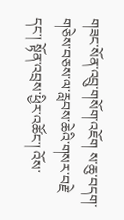གཟང་སོན་འབྲུ་གསོག་འཇོག ས་ཆུ་བདག་གཅེས་བཅས་ལ་རླབས་ཆེའི་གསར་བརྗེ་དང་། སྟོན་འབྲས་ཕྱིར་འཚོང་། འོས་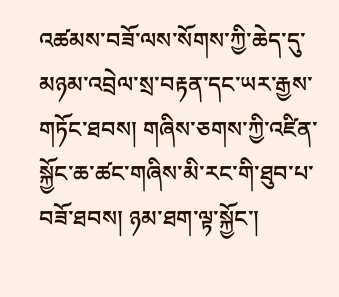འཚམས་བཟོ་ལས་སོགས་ཀྱི་ཆེད་དུ་མཉམ་འབྲེལ་སྲ་བརྟན་དང་ཡར་རྒྱས་གཏོང་ཐབས། གཞིས་ཅགས་ཀྱི་འཛིན་
སྐྱོང་ཆ་ཚང་གཞིས་མི་རང་གི་ཐུབ་པ་བཟོ་ཐབས། ཉམ་ཐག་ལྟ་སྐྱོང་།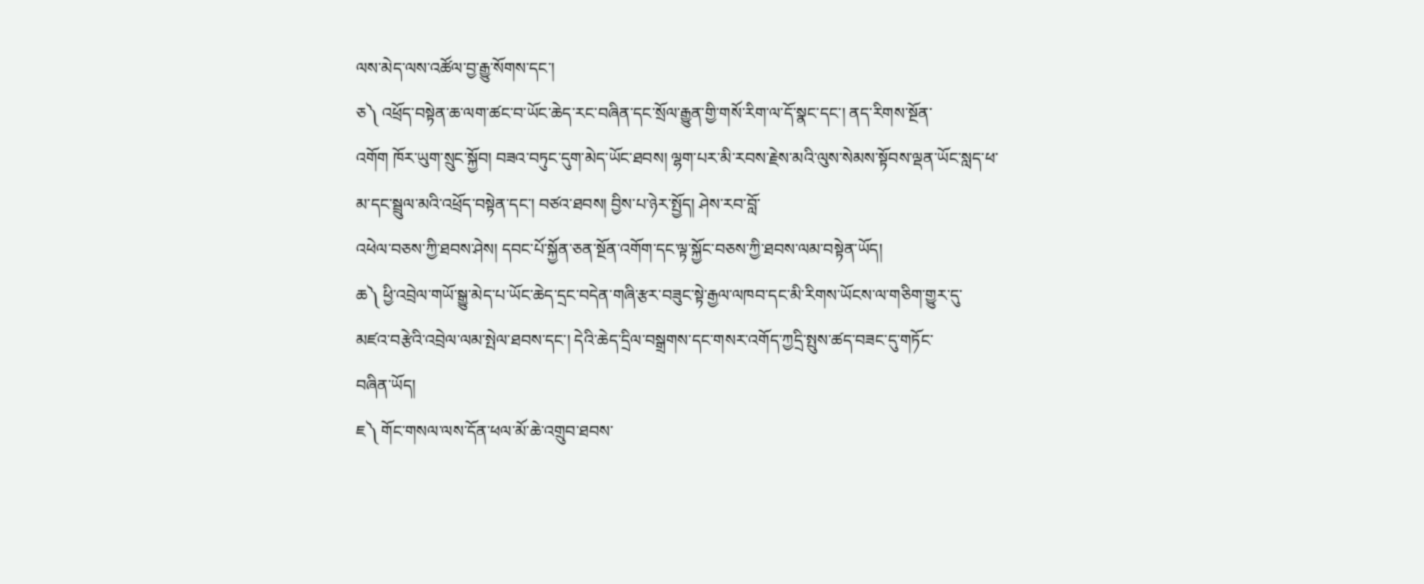ལས་མེད་ལས་འཚོལ་བྱ་རྒྱུ་སོགས་དང་།
ཅ༽ འཕྲོད་བསྟེན་ཆ་ལག་ཚང་བ་ཡོང་ཆེད་རང་བཞིན་དང་སྲོལ་རྒྱུན་གྱི་གསོ་རིག་ལ་དོ་སྣང་དང་། ནད་རིགས་སྔོན་
འགོག ཁོར་ཡུག་སྲུང་སྐྱོབ། བཟའ་བཏུང་དུག་མེད་ཡོང་ཐབས། ལྷག་པར་མི་རབས་རྗེས་མའི་ལུས་སེམས་སྟོབས་ལྡན་ཡོང་སླད་ཕ་མ་དང་སྦྲུལ་མའི་འཕྲོད་བསྟེན་དང་། བཙའ་ཐབས། བྱིས་པ་ཉེར་སྤྱོད། ཤེས་རབ་བློ་
འཕེལ་བཅས་ཀྱི་ཐབས་ཤེས། དབང་པོ་སྐྱོན་ཅན་སྔོན་འགོག་དང་ལྟ་སྐྱོང་བཅས་ཀྱི་ཐབས་ལམ་བསྟེན་ཡོད།
ཆ༽ ཕྱི་འབྲེལ་གཡོ་སྒྱུ་མེད་པ་ཡོང་ཆེད་དྲང་བདེན་གཞི་རྩར་བཟུང་སྟེ་རྒྱལ་ལཁབ་དང་མི་རིགས་ཡོངས་ལ་གཅིག་གྱུར་དུ་
མཛའ་བརྩེའི་འབྲེལ་ལམ་སྤེལ་ཐབས་དང་། དེའི་ཆེད་དྲིལ་བསྒྲགས་དང་གསར་འགོད་ཀྱདྲི་སྤུས་ཚད་བཟང་དུ་གཏོང་
བཞིན་ཡོད།
ཇ༽ གོང་གསལ་ལས་དོན་ཕལ་མོ་ཆེ་འགྲུབ་ཐབས་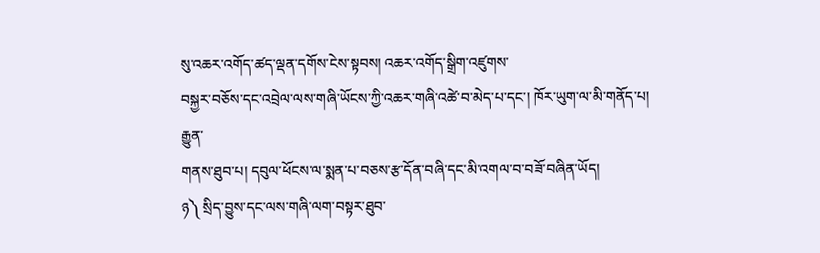སུ་འཆར་འགོད་ཚད་ལྡན་དགོས་ངེས་སྟབས། འཆར་འགོད་སྒྲིག་འཛུགས་
བསྐྱར་བཅོས་དང་འབྲེལ་ལས་གཞི་ཡོངས་ཀྱི་འཆར་གཞི་འཚེ་བ་མེད་པ་དང་། ཁོར་ཡུག་ལ་མི་གནོད་པ། རྒྱུན་
གནས་ཐུབ་པ། དབུལ་ཕོངས་ལ་སྨན་པ་བཅས་རྩ་དོན་བཞི་དང་མི་འགལ་བ་བཟོ་བཞིན་ཡོད།
ཉ༽ སྲིད་བྱུས་དང་ལས་གཞི་ལག་བསྟར་ཐུབ་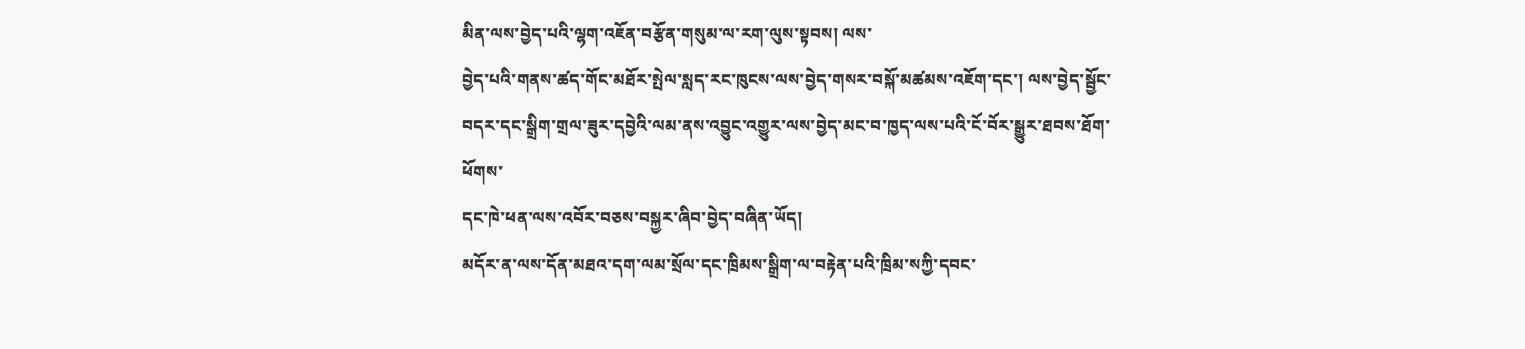མིན་ལས་བྱེད་པའི་ལྷག་འཇོན་བརྩོན་གསུམ་ལ་རག་ལུས་སྟབས། ལས་
བྱེད་པའི་གནས་ཚད་གོང་མཐོར་སྤེལ་སླད་རང་ཁུངས་ལས་བྱེད་གསར་བསྐོ་མཚམས་འཇོག་དང་། ལས་བྱེད་སྦྱོང་
བདར་དང་སྒྲིག་གྲལ་ཟུར་དབྱེའི་ལམ་ནས་འབྱུང་འགྱུར་ལས་བྱེད་མང་བ་ཁྱད་ལས་པའི་ངོ་བོར་སྒྱུར་ཐབས་ཐོག་ཕོགས་
དང་ཁེ་ཕན་ལས་འབོར་བཅས་བསྐྱར་ཞིབ་བྱེད་བཞིན་ཡོད།
མདོར་ན་ལས་དོན་མཐའ་དག་ལམ་སྲོལ་དང་ཁྲིམས་སྒྲིག་ལ་བརྟེན་པའི་ཁྲིམ་སཀྱི་དབང་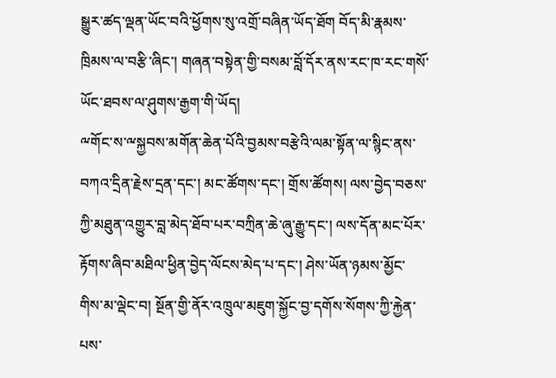སྒྱུར་ཚད་ལྡན་ཡོང་བའི་ཕྱོགས་སུ་འགྲོ་བཞིན་ཡོད་ཐོག བོད་མི་རྣམས་ཁྲིམས་ལ་བརྩི་ཞིང་། གཞན་བསྟེན་གྱི་བསམ་བློ་དོར་ནས་རང་ཁ་རང་གསོ་ཡོང་ཐབས་ལ་ཤུགས་རྒྱག་གི་ཡོད།
ྋགོང་ས་ྋསྐྱབས་མགོན་ཆེན་པོའི་བྱམས་བརྩེའི་ལམ་སྟོན་ལ་སྙིང་ནས་བཀའ་དྲིན་རྗེས་དྲན་དང་། མང་ཚོགས་དང་། གྲོས་ཚོགས། ལས་བྱེད་བཅས་ཀྱི་མཐུན་འགྱུར་བླ་མེད་ཐོབ་པར་བཀྲིན་ཆེ་ཞུ་རྒྱུ་དང་། ལས་དོན་མང་པོར་རྟོགས་ཞིབ་མཐིལ་ཕྱིན་བྱེད་ལོངས་མེད་པ་དང་། ཤེས་ཡོན་ཉམས་མྱོང་གིས་མ་ལྡེང་བ། སྔོན་གྱི་ནོར་འཁྲུལ་མཇུག་སྐྱོང་བྱ་དགོས་སོགས་ཀྱི་རྐྱེན་པས་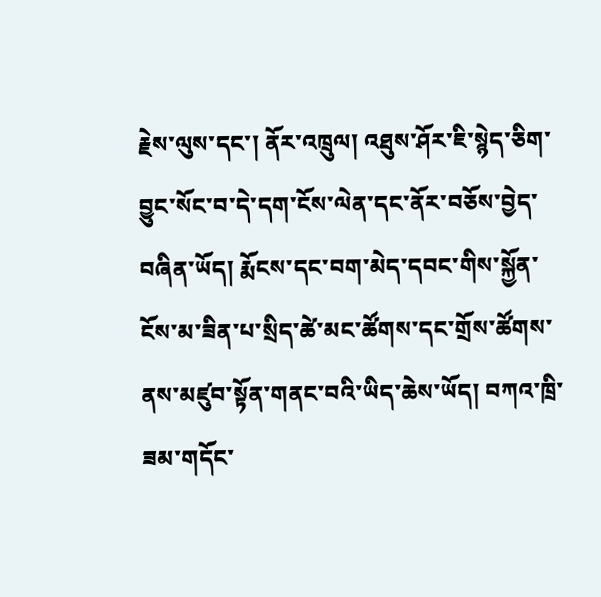རྗེས་ལུས་དང་། ནོར་འཁྲུལ། འཐུས་ཤོར་ཇི་སྙེད་ཅིག་བྱུང་སོང་བ་དེ་དག་ངོས་ལེན་དང་ནོར་བཅོས་བྱེད་བཞིན་ཡོད། རྨོངས་དང་བག་མེད་དབང་གིས་སྐྱོན་ངོས་མ་ཟིན་པ་སྲིད་ཚེ་མང་ཚོགས་དང་གྲོས་ཚོགས་ནས་མཛུབ་སྟོན་གནང་བའི་ཡིད་ཆེས་ཡོད། བཀའ་ཁྲི་ཟམ་གདོང་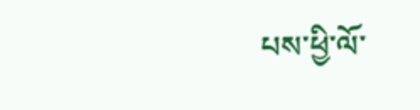པས་ཕྱི་ལོ་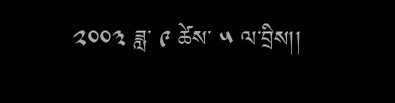༢༠༠༣ ཟླ་ ༩ ཚེས་ ༥ ལ་བྲིས།།